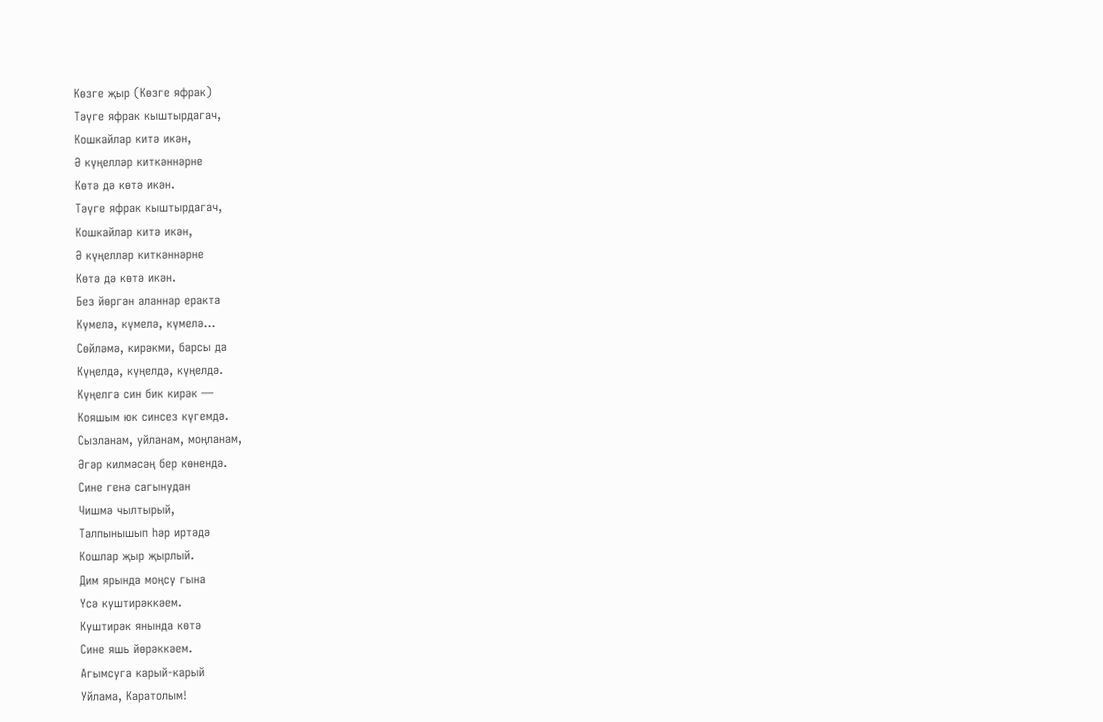Көзге җыр (Көзге яфрак)
Тәүге яфрак кыштырдагач,
Кошкайлар китә икән,
Ә күңелләр киткәннәрне
Көтә дә көтә икән.
Тәүге яфрак кыштырдагач,
Кошкайлар китә икән,
Ә күңелләр киткәннәрне
Көтә дә көтә икән.
Без йөргән аланнар еракта
Күмелә, күмелә, күмелә…
Сөйләмә, кирәкми, барсы да
Күңелдә, күңелдә, күңелдә.
Күңелгә син бик кирәк —
Кояшым юк синсез күгемдә.
Сызланам, уйланам, моңланам,
Әгәр килмәсәң бер көнендә.
Сине генә сагынудан
Чишмә чылтырый,
Талпынышып һәр иртәдә
Кошлар җыр җырлый.
Дим ярында моңсу гына
Үсә куштирәккәем.
Куштирәк янында көтә
Сине яшь йөрәккәем.
Агымсуга карый-карый
Уйлама, Каратолым!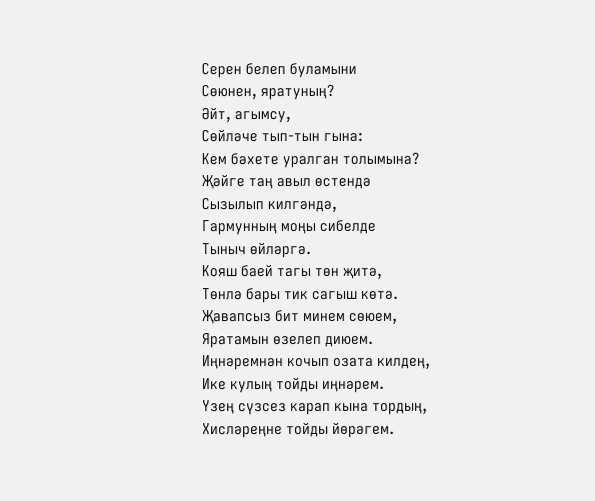Серен белеп буламыни
Сөюнен, яратуның?
Әйт, агымсу,
Сөйләче тып-тын гына:
Кем бәхете уралган толымына?
Җәйге таң авыл өстендә
Сызылып килгәндә,
Гармунның моңы сибелде
Тыныч өйләргә.
Кояш баей тагы төн җитә,
Төнлә бары тик сагыш көтә.
Җавапсыз бит минем сөюем,
Яратамын өзелеп диюем.
Иңнәремнән кочып озата килдең,
Ике кулың тойды иңнәрем.
Үзең сүзсез карап кына тордың,
Хисләреңне тойды йөрәгем.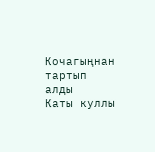Кочагыңнан тартып алды
Каты куллы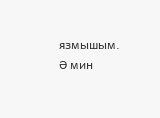язмышым.
Ә мин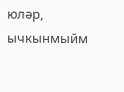юләр, ычкынмыйм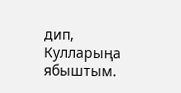дип,
Кулларыңа ябыштым.